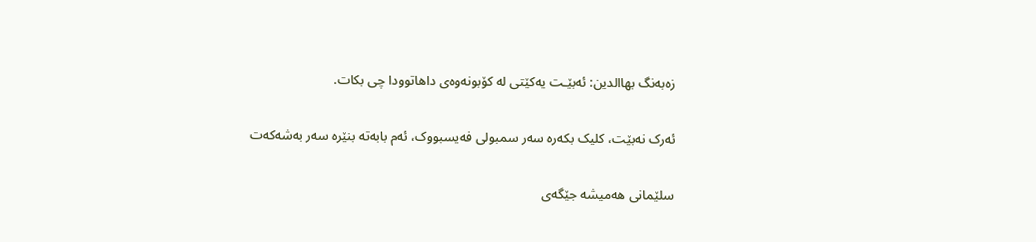زه‌به‌نگ بهاالدین: ئه‌بێـت یه‌كێتى له‌ كۆبونه‌وه‌ى داهاتوودا چى بكات.

ئەرک نەبێت، کلیک بکەرە سەر سمبولی فەیسبووک، ئەم بابەتە بنێرە سەر بەشەکەت

سلێمانى هه‌میشه‌ جێگه‌ى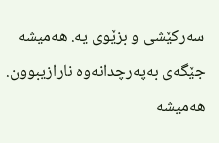سه‌ركێشى و بزێوى یە. هه‌میشه‌ جێگه‌ى به‌په‌رچدانه‌وه‌ نارازیبوون. هه‌میشه‌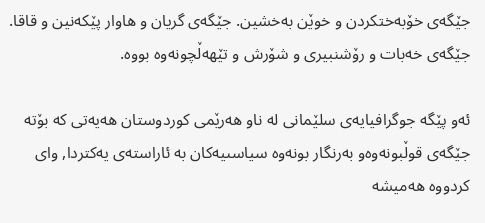جێگه‌ى خۆبه‌ختكردن و خوێن به‌خشین. جێگه‌ى گریان و هاوار پێكه‌نین و قاقا. جێگه‌ى خه‌بات و رۆشنبیرى و شۆرش و تێهه‌ڵچونه‌وه‌ بووە.

ئه‌و پێگه‌ جوگرافیایه‌ى سلێمانى له‌ ناو هه‌رێمى كوردوستان هه‌یه‌تى كه‌ بۆته‌ جێگه‌ى قوڵبونه‌وه‌و به‌رنگار بونه‌وه‌ سیاسىیه‌كان به‌ ئاراسته‌ى یه‌كتردا, واى كردووه‌ هه‌میشه‌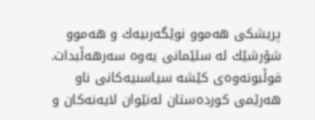پریشكى هه‌موو نوێگه‌رىیه‌ك و هه‌موو شۆرشێك له‌ سلێمانى یه‌وه‌ سه‌رهه‌ڵبدات.
قوڵبونه‌وه‌ى كێشه‌ سیاسىیه‌كانى ناو هه‌رێمى كورده‌ستان له‌نێوان لایه‌نه‌كان و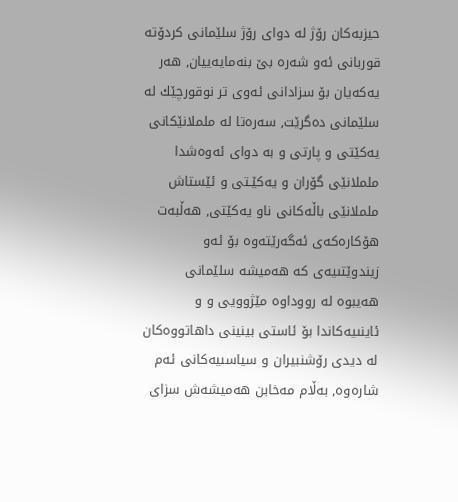حیزبه‌كان رۆژ له‌ دواى رۆژ سلێمانى كردۆته‌ قوربانى ئه‌و شه‌ره‌ بێ بنه‌مایه‌ییان, هه‌ر یه‌كه‌یان بۆ سزادانى ئه‌وى تر نوقورچێك له‌ سلێمانى ده‌گرێت, سه‌ره‌تا له‌ ململانێكانى یه‌كێتى و پارتى و به‌ دواى ئه‌وه‌شدا ململانێى گۆران و یه‌كێـتى و ئێستاش ململانێی باڵه‌كانى ناو یه‌كێتى, هه‌ڵبه‌ت هۆكاره‌كه‌ى ئه‌گه‌رێته‌وه‌ بۆ ئه‌و زیندوێتىیه‌ى كه‌ هه‌میشه‌ سلێمانى هه‌یبوه‌ له‌ رووداوه‌ مێژوویى و و ئاینىیه‌كاندا بۆ ئاستى بینینى داهاتووه‌كان له‌ دیدى رۆشنبیران و سیاسىیه‌كانى ئه‌م شاره‌وه‌, به‌ڵام مه‌خابن هه‌میشه‌ش سزاى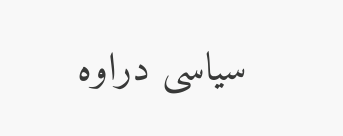سیاسى دراوه‌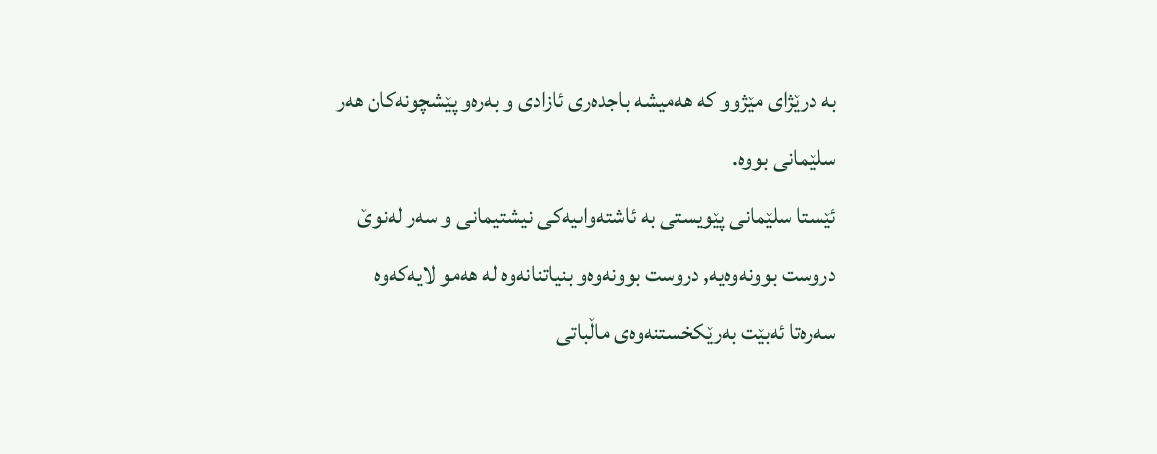به‌ درێژاى مێژوو كه‌ هه‌میشه‌ باجده‌رى ئازادى و به‌ره‌و پێشچونه‌كان هه‌ر سلێمانى بووه‌.
ئێستا سلێمانى پێویستى به‌ ئاشته‌واىیه‌كى نیشتیمانى و سه‌ر له‌نوێ دروست بوونه‌وه‌یه‌, دروست بوونه‌وه‌و بنیاتنانه‌وه‌ له‌ هه‌مو لایه‌كه‌وه‌ سه‌ره‌تا ئه‌بێت به‌رێكخستنه‌وه‌ى ماڵباتى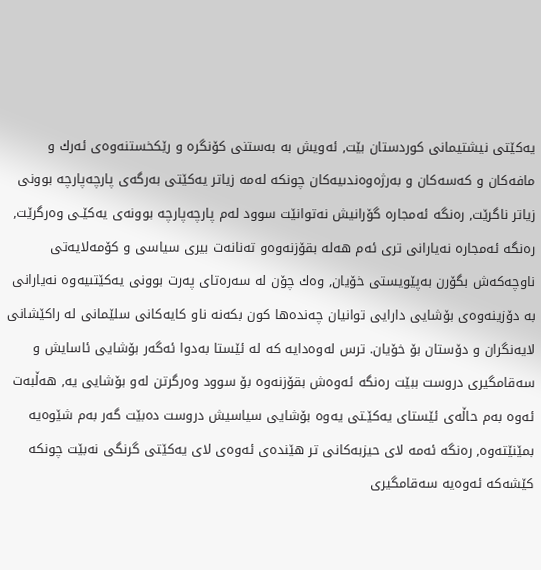یه‌كێتى نیشتیمانى كوردستان بێت, ئه‌ویش به‌ به‌ستنى كۆنگره‌ و رێكخستنه‌وه‌ى ئه‌رك و مافه‌كان و كه‌سه‌كان و به‌رژه‌وه‌ندىیه‌كان چونكه‌ له‌مه‌ زیاتر یه‌كێتى به‌رگه‌ى پارچه‌پارچه‌ بوونى زیاتر ناگرێت, ره‌نگه‌ ئه‌مجاره‌ گۆرانیش نه‌توانێت سوود له‌م پارچه‌پارچه‌ بوونه‌ى یه‌كێـى وه‌رگرێت, ره‌نگه‌ ئه‌مجاره‌ نه‌یارانى ترى ئه‌م هه‌له‌ بقۆزنه‌وه‌و ته‌نانه‌ت بیرى سیاسى و كۆمه‌لایه‌تى ناوچه‌كه‌ش بگۆرن به‌پێویستى خۆیان, وه‌ك چۆن له‌ سه‌ره‌تاى په‌رت بوونى یه‌كێتىیه‌وه‌ نه‌یارانى به‌ دۆزینه‌وه‌ى بۆشایى دارایى توانیان چه‌نده‌ها كون بكه‌نه‌ ناو كایه‌كانى سلێمانى له‌ راكێشانى لایه‌نگران و دۆستان بۆ خۆیان. ترس له‌وه‌دایه‌ كه‌ له‌ ئێستا به‌دوا ئه‌گه‌ر بۆشایى ئاسایش و سه‌قامگیرى دروست ببێت ره‌نگه‌ ئه‌وه‌ش بقۆزنه‌وه‌ بۆ سوود وه‌رگرتن له‌و بۆشایى یه‌, هه‌ڵبه‌ت ئه‌وه‌ به‌م حاڵه‌ى ئێستاى یه‌كێـتى یه‌وه‌ بۆشایى سیاسیش دروست ده‌بێت گه‌ر به‌م شێوه‌یه‌ بمێنێته‌وه‌, ره‌نگه‌ ئه‌مه‌ لاى حیزبه‌كانى تر هێنده‌ى ئه‌وه‌ى لاى یه‌كێتى گرنگى نه‌بێت چونكه‌ كێشه‌كه‌ ئه‌وه‌یه‌ سه‌قامگیرى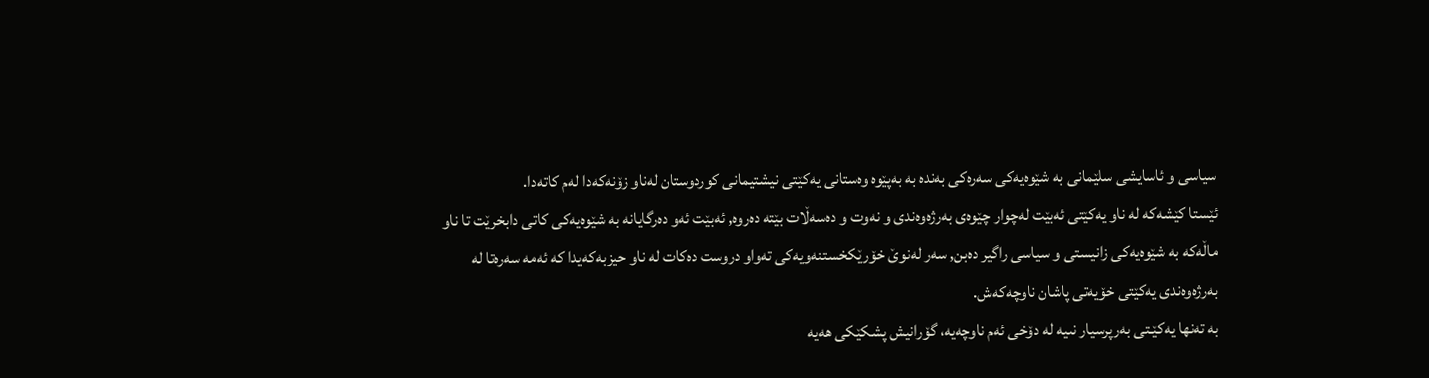سیاسى و ئاسایشی سلێمانى به‌ شێوه‌یه‌كى سه‌ره‌كى به‌نده‌ به‌ به‌پێوه‌ وه‌ستانى یه‌كێتى نیشتیمانى كوردوستان له‌ناو زۆنه‌كه‌دا له‌م كاته‌دا.
ئێستا كێشه‌كه‌ له‌ ناو یه‌كێتى ئه‌بێت له‌چوار چێوه‌ى به‌رژه‌وه‌ندى و نه‌وت و ده‌سه‌ڵات بێته‌ ده‌روه‌, ئه‌بێت ئه‌و ده‌رگایانه‌ به‌ شێوه‌یه‌كى كاتى دابخرێت تا ناو ماڵه‌كه‌ به‌ شێوه‌یه‌كى زانیستى و سیاسى راگیر ده‌بن, سه‌ر له‌نوێ خۆرێكخستنه‌ویه‌كى ته‌واو دروست ده‌كات له‌ ناو حیزبه‌كه‌یدا كه‌ ئه‌مه‌ سه‌ره‌تا له‌ به‌رژه‌وه‌ندى یه‌كێتى خۆیه‌تى پاشان ناوچه‌كه‌ش.
به‌ ته‌نها یه‌كێـتى به‌رپرسیار نىیه‌ له‌ دۆخى ئه‌م ناوچه‌یه‌، گۆرانیش پشكێكى هه‌یه‌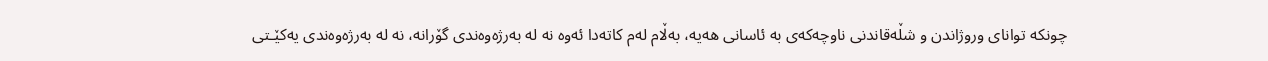چونكه‌ تواناى وروژاندن و شڵه‌قاندنى ناوچه‌كه‌ى به‌ ئاسانى هه‌یه‌، به‌ڵام له‌م كاته‌دا ئه‌وه‌ نه‌ له‌ به‌رژه‌وه‌ندى گۆرانه‌، نه‌ له‌ به‌رژه‌وه‌ندى یه‌كێـتى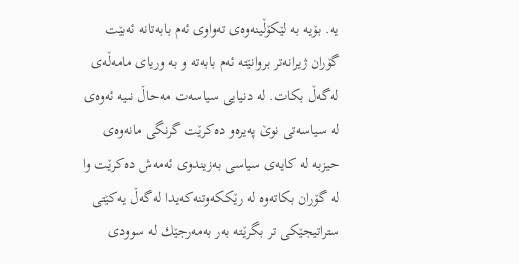یه‌. بۆیه‌ به‌ لێكۆڵینه‌وه‌ى ته‌واوى ئه‌م بابه‌تانه‌ ئه‌بێت گۆران ژیرانه‌تر بروانێته‌ ئه‌م بابه‌ته‌ و به‌ وریاى مامه‌ڵه‌ى له‌گه‌ڵ بكات. له‌ دنیایى سیاسه‌ت مه‌حاڵ نىیه‌ ئه‌وه‌ى له‌ سیاسه‌تى نوێ په‌یره‌و ده‌كرێت گرنگى مانه‌وه‌ى حیزبه‌ له‌ كایه‌ى سیاسى به‌زیندوى ئه‌مه‌ش ده‌كرێت وا له‌ گۆران بكاته‌وه‌ له‌ رێككه‌وتنه‌كه‌یدا له‌گه‌ڵ یه‌كێتى ستراتیجێكى تر بگرێته‌ به‌ر به‌مه‌رجێك له‌ سوودى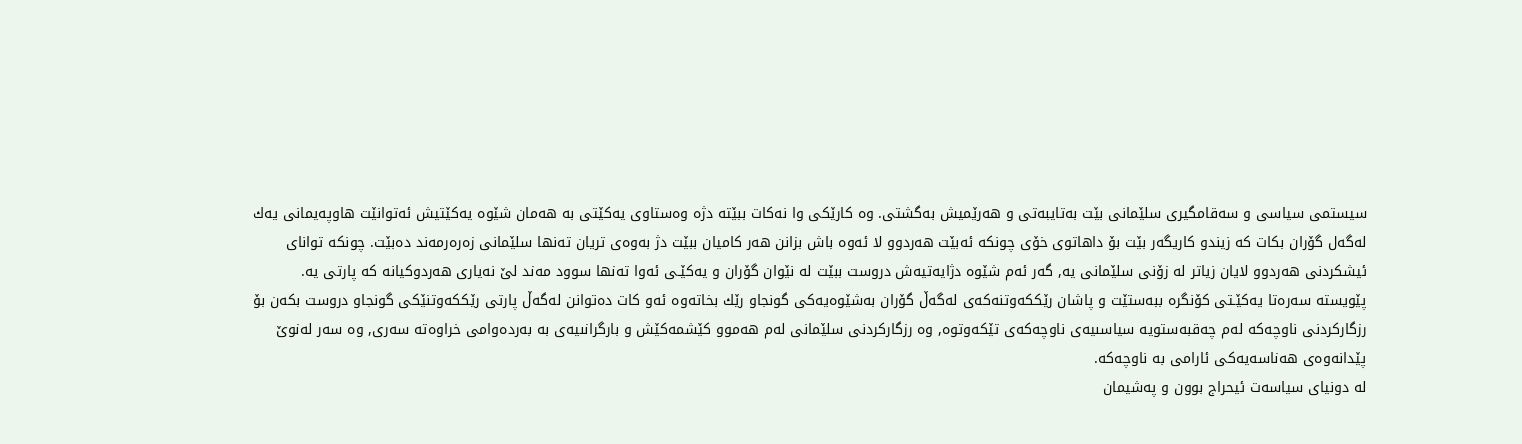سیستمى سیاسى و سه‌قامگیرى سلێمانى بێت به‌تایبه‌تى و هه‌رێمیش به‌گشتى. وه‌ كارێكى وا نه‌كات ببێته‌ دژه‌ وه‌ستاوى یه‌كێتى به‌ هه‌مان شێوه‌ یه‌كێتیش ئه‌توانێت هاوپه‌یمانى یه‌ك له‌گه‌ل گۆران بكات كه‌ زیندو كاریگه‌ر بێت بۆ داهاتوى خۆى چونكه‌ ئه‌بێت هه‌ردوو لا ئه‌وه‌ باش بزانن هه‌ر كامیان ببێت دژ به‌وه‌ى تریان ته‌نها سلێمانى زه‌ره‌رمه‌ند ده‌بێت. چونكه‌ تواناى ئیشكردنى هه‌ردوو لایان زیاتر له‌ زۆنى سلێمانى یه‌, گه‌ر ئه‌م شێوه‌ دژایه‌تیه‌ش دروست ببێت له‌ نێوان گۆران و یه‌كێـى ئه‌وا ته‌نها سوود مه‌ند لێ نه‌یارى هه‌ردوكیانه‌ كه‌ پارتى یه‌.
پێویسته‌ سه‌ره‌تا یه‌كێـتى كۆنگره‌ ببه‌ستێت و پاشان رێككه‌وتنه‌كه‌ى له‌گه‌ڵ گۆران به‌شێوه‌یه‌كى گونجاو رێك بخاته‌وه‌ ئه‌و كات ده‌توانن له‌گه‌ڵ پارتى رێككه‌وتنێكى گونجاو دروست بكه‌ن بۆ رزگاركردنى ناوچه‌كه‌ له‌م چه‌قبه‌ستویه‌ سیاسىیه‌ى ناوچه‌كه‌ى تێكه‌وتوه‌, وه‌ رزگاركردنى سلێمانى له‌م هه‌موو كێشمه‌كێش و بارگرانىیه‌ى به‌ به‌رده‌وامى خراوه‌ته‌ سه‌رى, وه‌ سه‌ر له‌نوێ پێدانه‌وه‌ى هه‌ناسه‌یه‌كى ئارامى به‌ ناوچه‌كه‌.
له‌ دونیاى سیاسه‌ت ئیحراج بوون و په‌شیمان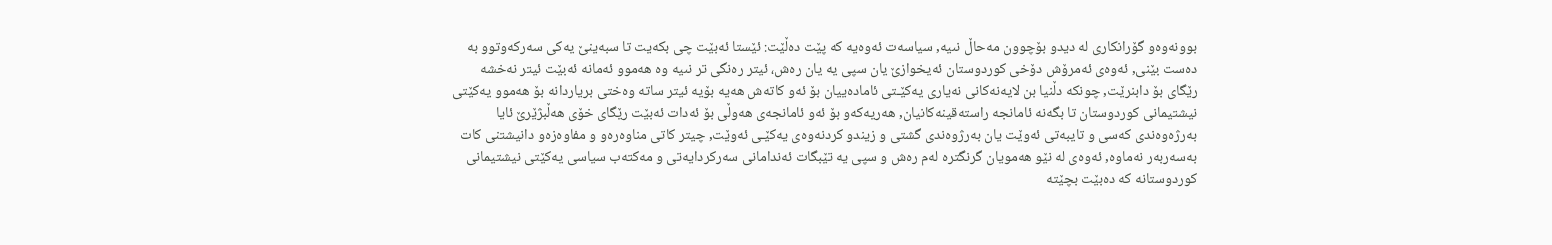بوونه‌وه‌و گۆرانكارى له‌ دیدو بۆچوون مه‌حاڵ نىیه‌, سیاسه‌ت ئه‌وه‌یه‌ كه‌ پێت ده‌ڵێت: ئێستا ئه‌بێت چى بكه‌یت تا سبه‌ینێ یه‌كى سه‌ركه‌وتوو به‌ ده‌ست بێنى, ئه‌وه‌ى ئه‌مرۆش دۆخى كوردوستان ئه‌یخوازێ یان سپى یه‌ یان ره‌ش، ئیتر ره‌نگى تر نىیه‌ وه‌ هه‌موو ئه‌مانه‌ ئه‌بێت ئیتر نه‌خشه‌ رێگاى بۆ دابنرێت, چونكه‌ دڵنیا بن لایه‌نه‌كانى نه‌یارى یه‌كێـتى ئاماده‌ییان بۆ ئه‌و كاته‌ش هه‌یه‌ بۆیه‌ ئیتر ساته‌ وه‌ختى بریاردانه‌ بۆ هه‌موو یه‌كێتى نیشتیمانى كوردوستان تا بگه‌نه‌ ئامانجه‌ راسته‌قینه‌كانیان, هه‌ریه‌كه‌و بۆ ئه‌و ئامانجه‌ى هه‌وڵى بۆ ئه‌دات ئه‌بێت رێگاى خۆى هه‌ڵبژێرێ ئایا به‌رژه‌وه‌ندى كه‌سى و تایبه‌تى ئه‌وێت یان به‌رژوه‌ندى گشتى و زیندو كردنه‌وه‌ى یه‌كێـى ئه‌وێت, چیتر كاتى مناوه‌ره‌و و مفاوه‌زه‌و دانیشتنى كات به‌سه‌ربه‌ر نه‌ماوه‌, ئه‌وه‌ى له‌ نێو هه‌مویان گرنگتره‌ له‌م ره‌ش و سپى یه‌ تێبگات ئه‌ندامانى سه‌ركردایه‌تى و مه‌كته‌ب سیاسى یه‌كێتى نیشتیمانى كوردوستانه‌ كه‌ ده‌بێت بچێته‌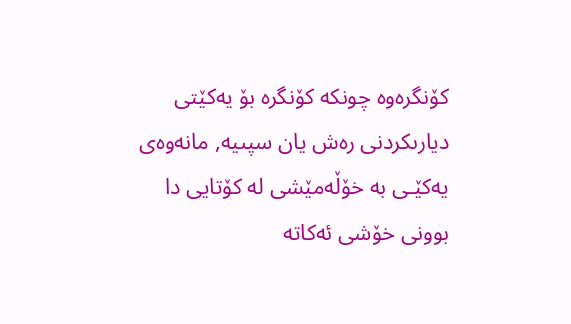كۆنگره‌وه‌ چونكه‌ كۆنگره‌ بۆ یه‌كێتى دیارىكردنى ره‌ش یان سپىیه‌, مانه‌وه‌ى یه‌كێـى به‌ خۆڵه‌مێشى له‌ كۆتایى دا بوونى خۆشى ئه‌كاته‌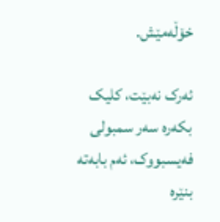خۆڵه‌مێش.

ئەرک نەبێت، کلیک بکەرە سەر سمبولی فەیسبووک، ئەم بابەتە بنێرە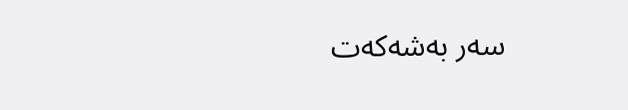سەر بەشەکەت